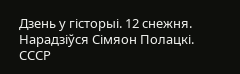Дзень у гісторыі. 12 снежня. Нарадзіўся Сімяон Полацкі. СССР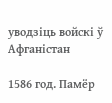уводзіць войскі ў Афганістан

1586 год. Памёр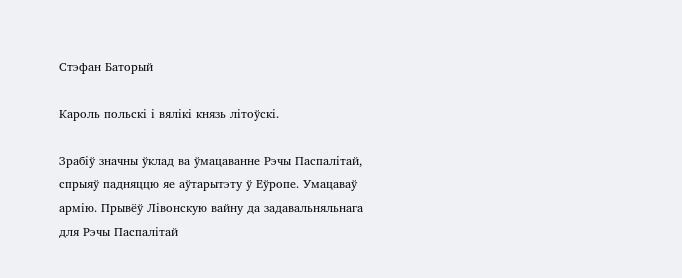Стэфан Баторый

Кароль польскі і вялікі князь літоўскі.

Зрабіў значны ўклад ва ўмацаванне Рэчы Паспалітай, спрыяў падняццю яе аўтарытэту ў Еўропе. Умацаваў армію. Прывёў Лівонскую вайну да задавальняльнага для Рэчы Паспалітай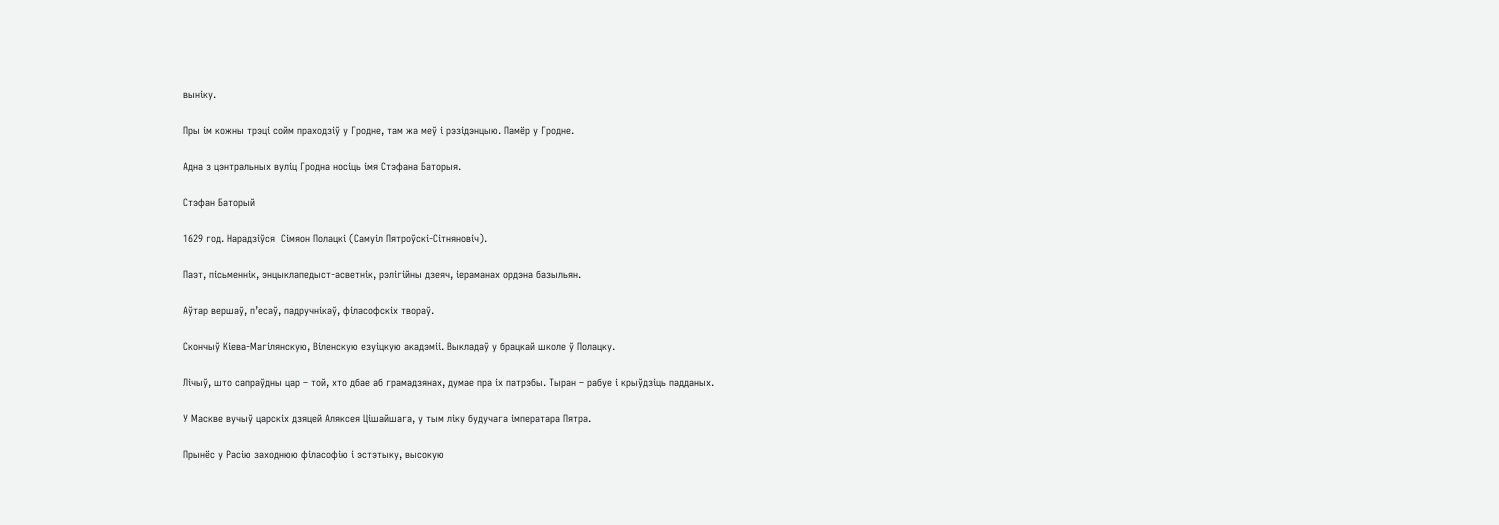выніку.

Пры ім кожны трэці сойм праходзіў у Гродне, там жа меў і рэзідэнцыю. Памёр у Гродне.

Адна з цэнтральных вуліц Гродна носіць імя Стэфана Баторыя.

Стэфан Баторый

1629 год. Нарадзіўся  Сімяон Полацкі (Самуіл Пятроўскі-Сітняновіч).

Паэт, пісьменнік, энцыклапедыст-асветнік, рэлігійны дзеяч, іераманах ордэна базыльян.

Аўтар вершаў, п’есаў, падручнікаў, філасофскіх твораў.

Скончыў Кіева-Магілянскую, Віленскую езуіцкую акадэміі. Выкладаў у брацкай школе ў Полацку.

Лічыў, што сапраўдны цар – той, хто дбае аб грамадзянах, думае пра іх патрэбы. Тыран – рабуе і крыўдзіць падданых.

У Маскве вучыў царскіх дзяцей Аляксея Цішайшага, у тым ліку будучага імператара Пятра.

Прынёс у Расію заходнюю філасофію і эстэтыку, высокую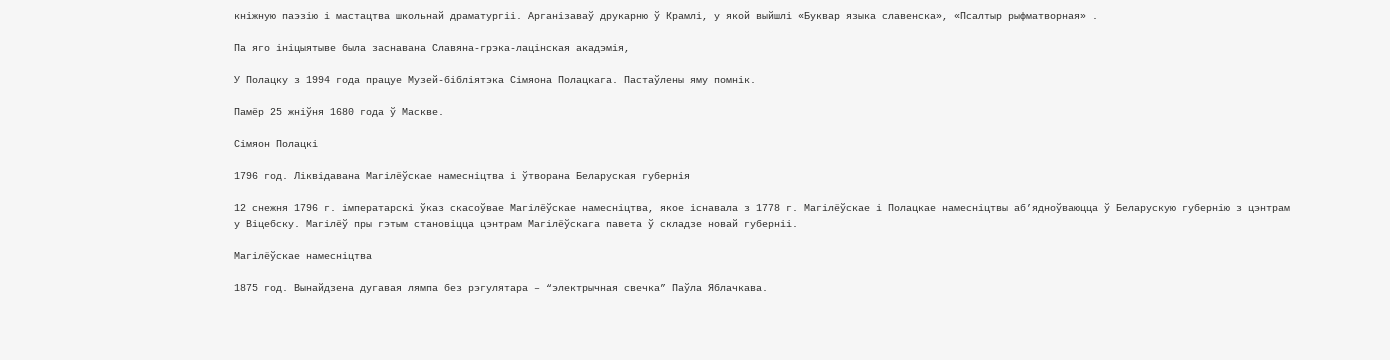кніжную паэзію і мастацтва школьнай драматургіі. Арганізаваў друкарню ў Крамлі, у якой выйшлі «Буквар языка славенска», «Псалтыр рыфматворная» .

Па яго ініцыятыве была заснавана Славяна-грэка-лацінская акадэмія,

У Полацку з 1994 года працуе Музей-бібліятэка Сімяона Полацкага. Пастаўлены яму помнік.

Памёр 25 жніўня 1680 года ў Маскве.

Сімяон Полацкі

1796 год. Ліквідавана Магілёўскае намесніцтва і ўтворана Беларускaя губернія

12 снежня 1796 г. імператарскі ўказ скасоўвае Магілёўскае намесніцтва, якое існавала з 1778 г. Магілёўскае і Полацкае намесніцтвы аб’ядноўваюцца ў Беларускую губернію з цэнтрам у Віцебску. Магілёў пры гэтым становіцца цэнтрам Магілёўскага павета ў складзе новай губерніі.

Магілёўскае намесніцтва

1875 год. Вынайдзена дугавая лямпа без рэгулятара – “электрычная свечка” Паўла Яблачкава.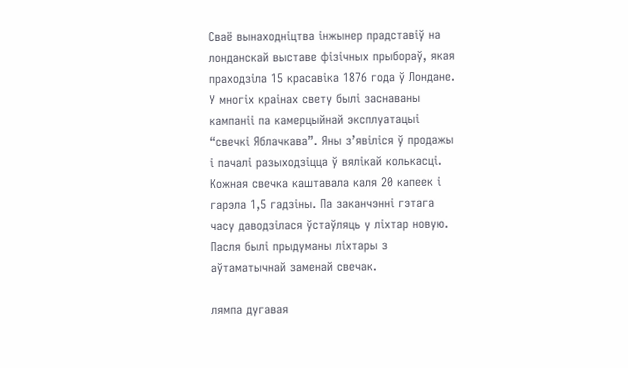Сваё вынаходніцтва інжынер прадставіў на лонданскай выставе фізічных прыбораў, якая праходзіла 15 красавіка 1876 года ў Лондане. У многіх краінах свету былі заснаваны кампаніі па камерцыйнай эксплуатацыі “свечкі Яблачкава”. Яны з’явіліся ў продажы і пачалі разыходзіцца ў вялікай колькасці. Кожная свечка каштавала каля 20 капеек і гарэла 1,5 гадзіны. Па заканчэнні гэтага часу даводзілася ўстаўляць у ліхтар новую. Пасля былі прыдуманы ліхтары з аўтаматычнай заменай свечак.

лямпа дугавая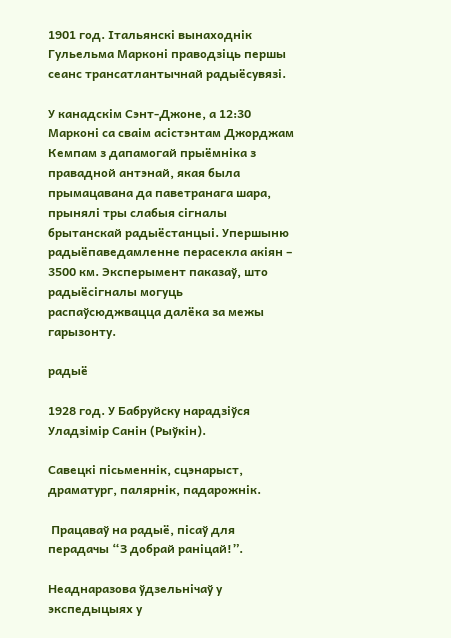1901 год. Італьянскі вынаходнік Гульельма Марконі праводзіць першы сеанс трансатлантычнай радыёсувязі.

У канадскім Сэнт-Джоне, а 12:30 Марконі са сваім асістэнтам Джорджам Кемпам з дапамогай прыёмніка з правадной антэнай, якая была прымацавана да паветранага шара, прынялі тры слабыя сігналы брытанскай радыёстанцыі. Упершыню радыёпаведамленне перасекла акіян – 3500 км. Эксперымент паказаў, што радыёсігналы могуць распаўсюджвацца далёка за межы гарызонту.

радыё

1928 год. У Бабруйску нарадзіўся Уладзімір Санін (Рыўкін).

Савецкі пісьменнік, сцэнарыст, драматург, палярнік, падарожнік.

 Працаваў на радыё, пісаў для перадачы “З добрай раніцай!”.

Неаднаразова ўдзельнічаў у экспедыцыях у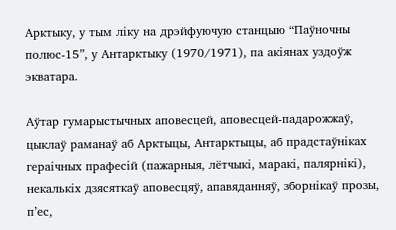Арктыку, у тым ліку на дрэйфуючую станцыю “Паўночны полюс-15”, у Антарктыку (1970/1971), па акіянах уздоўж экватара.

Аўтар гумарыстычных аповесцей, аповесцей-падарожжаў, цыклаў раманаў аб Арктыцы, Антарктыцы, аб прадстаўніках гераічных прафесій (пажарныя, лётчыкі, маракі, палярнікі), некалькіх дзясяткаў аповесцяў, апавяданняў, зборнікаў прозы, п’ес,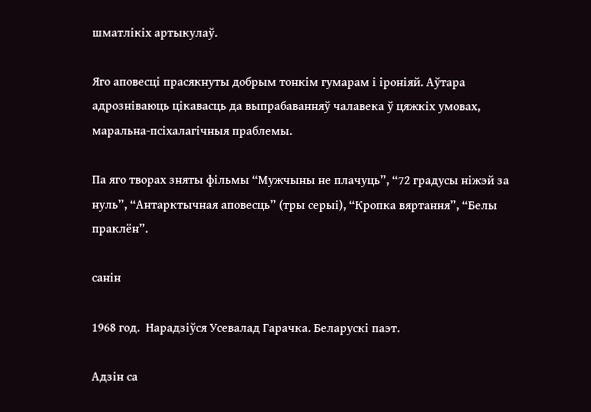шматлікіх артыкулаў.

Яго аповесці прасякнуты добрым тонкім гумарам і іроніяй. Аўтара адрозніваюць цікавасць да выпрабаванняў чалавека ў цяжкіх умовах, маральна-псіхалагічныя праблемы.

Па яго творах зняты фільмы “Мужчыны не плачуць”, “72 градусы ніжэй за нуль”, “Антарктычная аповесць” (тры серыі), “Кропка вяртання”, “Белы праклён”.

санін

1968 год.  Нарадзіўся Усевалад Гарачка. Беларускі паэт.

Адзін са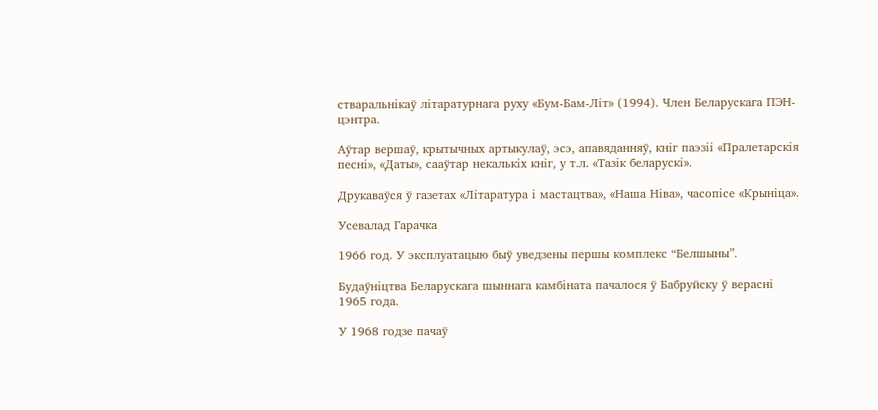стваральнікаў літаратурнага руху «Бум-Бам-Літ» (1994). Член Беларускага ПЭН-цэнтра.

Аўтар вершаў, крытычных артыкулаў, эсэ, апавяданняў, кніг паэзіі «Пралетарскія песні», «Даты», сааўтар некалькіх кніг, у т.л. «Тазік беларускі».

Друкаваўся ў газетах «Літаратура і мастацтва», «Наша Ніва», часопісе «Крыніца».

Усевалад Гарачка

1966 год. У эксплуатацыю быў уведзены першы комплекс “Белшыны”.

Будаўніцтва Беларускага шыннага камбіната пачалося ў Бабруйску ў верасні 1965 года.

У 1968 годзе пачаў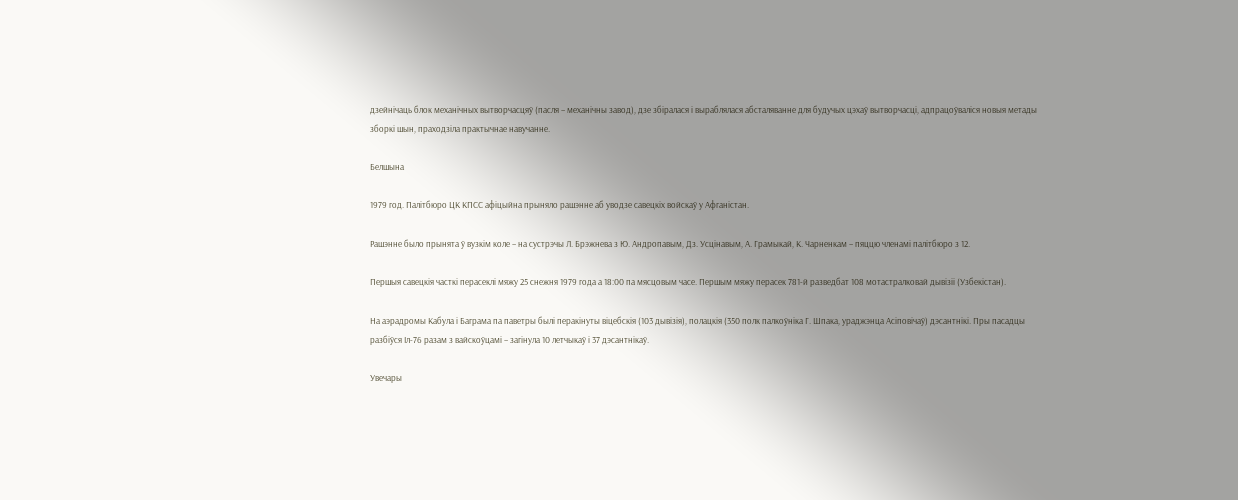дзейнічаць блок механічных вытворчасцяў (пасля – механічны завод), дзе збіралася і выраблялася абсталяванне для будучых цэхаў вытворчасці, адпрацоўваліся новыя метады зборкі шын, праходзіла практычнае навучанне.

Белшына

1979 год. Палітбюро ЦК КПСС афіцыйна прыняло рашэнне аб уводзе савецкіх войскаў у Афганістан.

Рашэнне было прынята ў вузкім коле – на сустрэчы Л. Брэжнева з Ю. Андропавым, Дз. Усцінавым, А. Грамыкай, К. Чарненкам – пяццю членамі палітбюро з 12.

Першыя савецкія часткі перасеклі мяжу 25 снежня 1979 года а 18:00 па мясцовым часе. Першым мяжу перасек 781-й разведбат 108 мотастралковай дывізіі (Узбекістан).

На аэрадромы Кабула і Баграма па паветры былі перакінуты віцебскія (103 дывізія), полацкія (350 полк палкоўніка Г. Шпака, ураджэнца Асіповічаў) дэсантнікі. Пры пасадцы разбіўся Іл-76 разам з вайскоўцамі – загінула 10 летчыкаў і 37 дэсантнікаў.

Увечары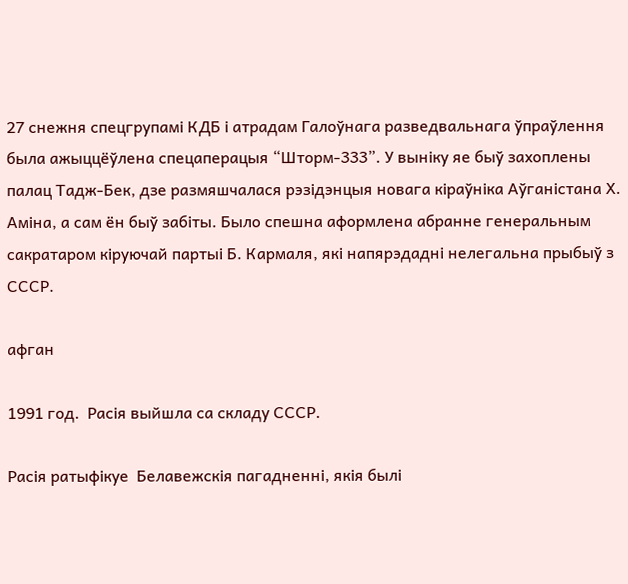27 снежня спецгрупамі КДБ і атрадам Галоўнага разведвальнага ўпраўлення была ажыццёўлена спецаперацыя “Шторм-333”. У выніку яе быў захоплены палац Тадж-Бек, дзе размяшчалася рэзідэнцыя новага кіраўніка Аўганістана Х. Аміна, а сам ён быў забіты. Было спешна аформлена абранне генеральным сакратаром кіруючай партыі Б. Кармаля, які напярэдадні нелегальна прыбыў з СССР.

афган

1991 год.  Расія выйшла са складу СССР.

Расія ратыфікуе  Белавежскія пагадненні, якія былі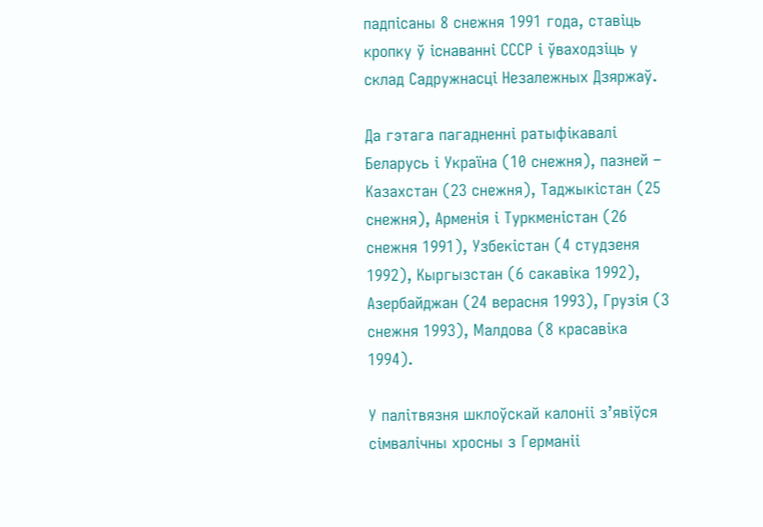падпісаны 8 снежня 1991 года, ставіць кропку ў існаванні СССР і ўваходзіць у склад Садружнасці Незалежных Дзяржаў.

Да гэтага пагадненні ратыфікавалі Беларусь і Україна (10 снежня), пазней – Казахстан (23 снежня), Таджыкістан (25 снежня), Арменія і Туркменістан (26 снежня 1991), Узбекістан (4 студзеня 1992), Кыргызстан (6 сакавіка 1992), Азербайджан (24 верасня 1993), Грузія (3 снежня 1993), Малдова (8 красавіка 1994).

У палітвязня шклоўскай калоніі з’явіўся сімвалічны хросны з Германіі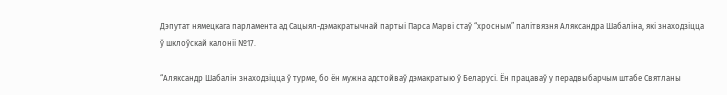Дэпутат нямецкага парламента ад Сацыял-дэмакратычнай партыі Парса Марві стаў “хросным” палітвязня Аляксандра Шабаліна, які знаходзіцца ў шклоўскай калоніі №17.

“Аляксандр Шабалін знаходзіцца ў турме, бо ён мужна адстойваў дэмакратыю ў Беларусі. Ён працаваў у перадвыбарчым штабе Святланы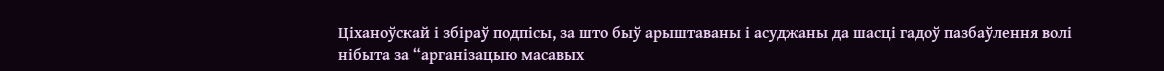Ціханоўскай і збіраў подпісы, за што быў арыштаваны і асуджаны да шасці гадоў пазбаўлення волі нібыта за “арганізацыю масавых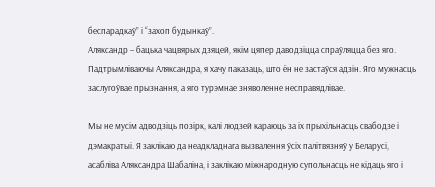беспарадкаў” і “захоп будынкаў”.
Аляксандр – бацька чацвярых дзяцей, якім цяпер даводзіцца спраўляцца без яго. Падтрымліваючы Аляксандра, я хачу паказаць, што ён не застаўся адзін. Яго мужнасць заслугоўвае прызнання, а яго турэмнае зняволенне несправядлівае.

Мы не мусім адводзіць позірк, калі людзей караюць за іх прыхільнасць свабодзе і дэмакратыі. Я заклікаю да неадкладнага вызвалення ўсіх палітвязняў у Беларусі, асабліва Аляксандра Шабаліна, і заклікаю міжнародную супольнасць не кідаць яго і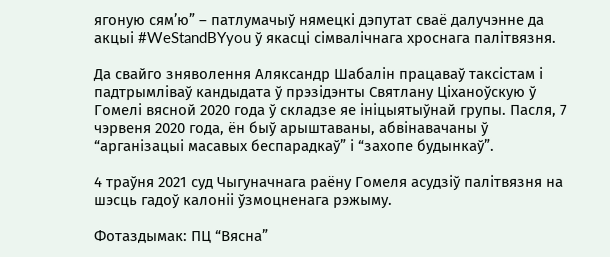ягоную сям’ю” – патлумачыў нямецкі дэпутат сваё далучэнне да акцыі #WeStandBYyou ў якасці сімвалічнага хроснага палітвязня.

Да свайго зняволення Аляксандр Шабалін працаваў таксістам і падтрымліваў кандыдата ў прэзідэнты Святлану Ціханоўскую ў Гомелі вясной 2020 года ў складзе яе ініцыятыўнай групы. Пасля, 7 чэрвеня 2020 года, ён быў арыштаваны, абвінавачаны ў “арганізацыі масавых беспарадкаў” і “захопе будынкаў”.

4 траўня 2021 суд Чыгуначнага раёну Гомеля асудзіў палітвязня на шэсць гадоў калоніі ўзмоцненага рэжыму.

Фотаздымак: ПЦ “Вясна”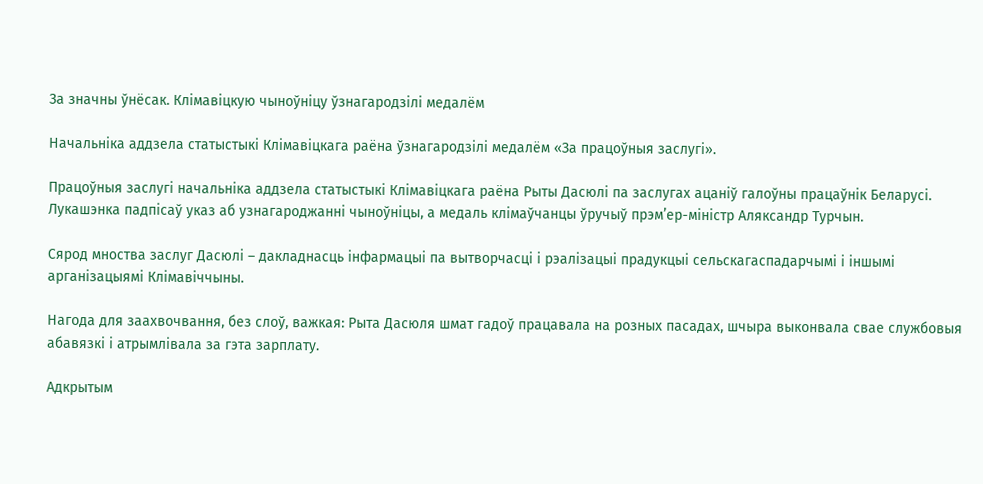За значны ўнёсак. Клімавіцкую чыноўніцу ўзнагародзілі медалём

Начальніка аддзела статыстыкі Клімавіцкага раёна ўзнагародзілі медалём «За працоўныя заслугі».

Працоўныя заслугі начальніка аддзела статыстыкі Клімавіцкага раёна Рыты Дасюлі па заслугах ацаніў галоўны працаўнік Беларусі. Лукашэнка падпісаў указ аб узнагароджанні чыноўніцы, а медаль клімаўчанцы ўручыў прэм’ер-міністр Аляксандр Турчын.

Сярод мноства заслуг Дасюлі – дакладнасць інфармацыі па вытворчасці і рэалізацыі прадукцыі сельскагаспадарчымі і іншымі арганізацыямі Клімавіччыны.

Нагода для заахвочвання, без слоў, важкая: Рыта Дасюля шмат гадоў працавала на розных пасадах, шчыра выконвала свае службовыя абавязкі і атрымлівала за гэта зарплату.

Адкрытым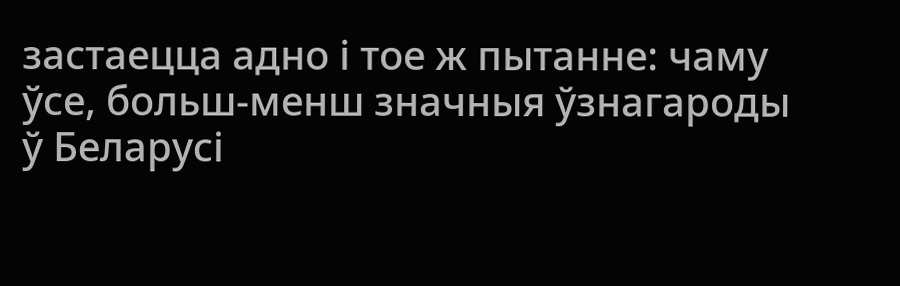застаецца адно і тое ж пытанне: чаму ўсе, больш-менш значныя ўзнагароды ў Беларусі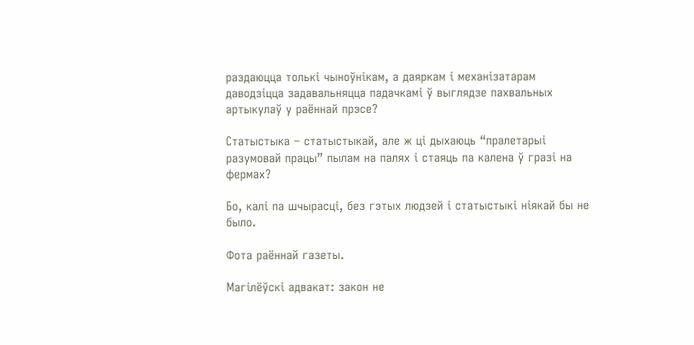раздаюцца толькі чыноўнікам, а даяркам і механізатарам даводзіцца задавальняцца падачкамі ў выглядзе пахвальных артыкулаў у раённай прэсе?

Статыстыка – статыстыкай, але ж ці дыхаюць “пралетарыі разумовай працы” пылам на палях і стаяць па калена ў гразі на фермах?

Бо, калі па шчырасці, без гэтых людзей і статыстыкі ніякай бы не было.

Фота раённай газеты.

Магілёўскі адвакат: закон не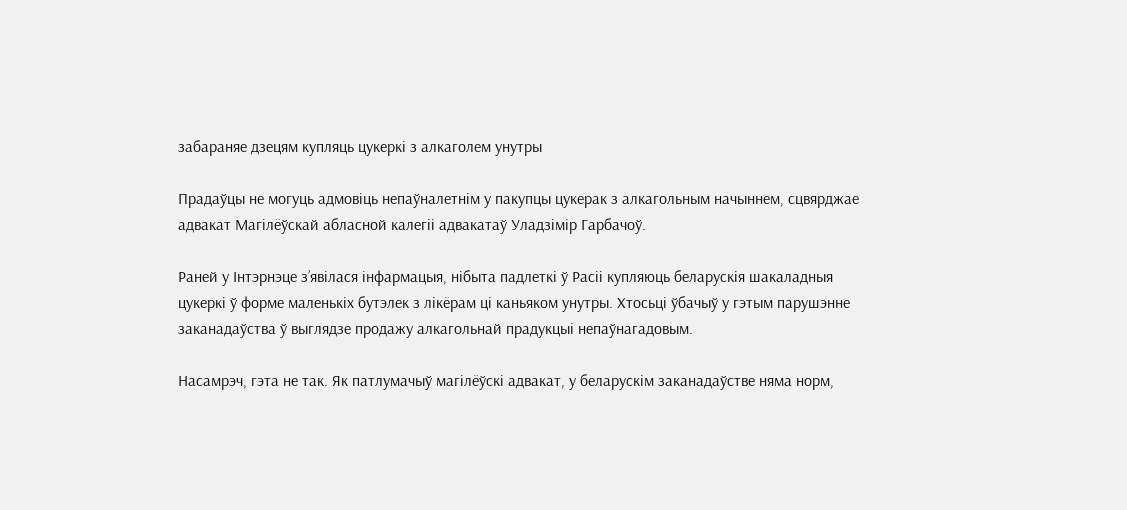забараняе дзецям купляць цукеркі з алкаголем унутры

Прадаўцы не могуць адмовіць непаўналетнім у пакупцы цукерак з алкагольным начыннем, сцвярджае адвакат Магілёўскай абласной калегіі адвакатаў Уладзімір Гарбачоў.

Раней у Інтэрнэце з’явілася інфармацыя, нібыта падлеткі ў Расіі купляюць беларускія шакаладныя цукеркі ў форме маленькіх бутэлек з лікёрам ці каньяком унутры. Хтосьці ўбачыў у гэтым парушэнне заканадаўства ў выглядзе продажу алкагольнай прадукцыі непаўнагадовым.

Насамрэч, гэта не так. Як патлумачыў магілёўскі адвакат, у беларускім заканадаўстве няма норм,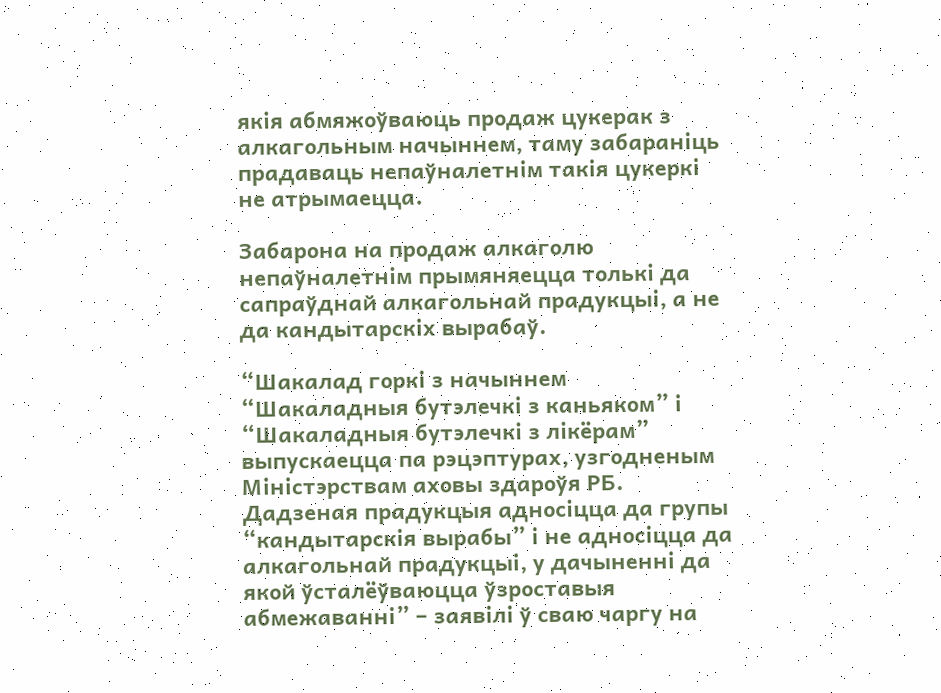якія абмяжоўваюць продаж цукерак з алкагольным начыннем, таму забараніць прадаваць непаўналетнім такія цукеркі не атрымаецца.

Забарона на продаж алкаголю непаўналетнім прымяняецца толькі да сапраўднай алкагольнай прадукцыі, а не да кандытарскіх вырабаў.

“Шакалад горкі з начыннем “Шакаладныя бутэлечкі з каньяком” і “Шакаладныя бутэлечкі з лікёрам” выпускаецца па рэцэптурах, узгодненым Міністэрствам аховы здароўя РБ. Дадзеная прадукцыя адносіцца да групы “кандытарскія вырабы” і не адносіцца да алкагольнай прадукцыі, у дачыненні да якой ўсталёўваюцца ўзроставыя абмежаванні” – заявілі ў сваю чаргу на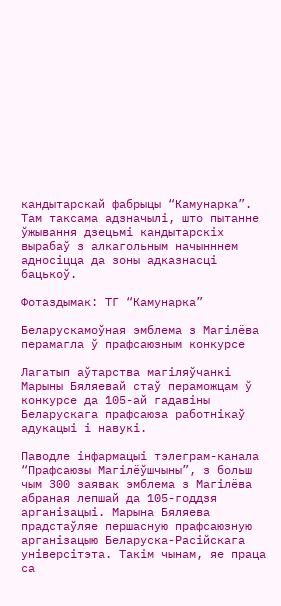кандытарскай фабрыцы “Камунарка”. Там таксама адзначылі, што пытанне ўжывання дзецьмі кандытарскіх вырабаў з алкагольным начынннем адносіцца да зоны адказнасці бацькоў.

Фотаздымак: ТГ “Камунарка”

Беларускамоўная эмблема з Магілёва перамагла ў прафсаюзным конкурсе

Лагатып аўтарства магіляўчанкі Марыны Бяляевай стаў пераможцам ў конкурсе да 105-ай гадавіны Беларускага прафсаюза работнікаў адукацыі і навукі.

Паводле інфармацыі тэлеграм-канала “Прафсаюзы Магілёўшчыны”, з больш чым 300 заявак эмблема з Магілёва абраная лепшай да 105-годдзя арганізацыі. Марына Бяляева прадстаўляе першасную прафсаюзную арганізацыю Беларуска-Расійскага універсітэта. Такім чынам, яе праца са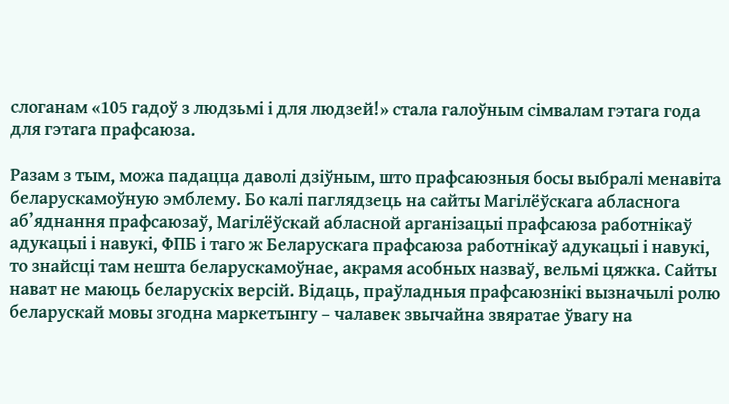слоганам «105 гадоў з людзьмі і для людзей!» стала галоўным сімвалам гэтага года для гэтага прафсаюза.

Разам з тым, можа падацца даволі дзіўным, што прафсаюзныя босы выбралі менавіта беларускамоўную эмблему. Бо калі паглядзець на сайты Магілёўскага абласнога аб’яднання прафсаюзаў, Магілёўскай абласной арганізацыі прафсаюза работнікаў адукацыі і навукі, ФПБ і таго ж Беларускага прафсаюза работнікаў адукацыі і навукі, то знайсці там нешта беларускамоўнае, акрамя асобных назваў, вельмі цяжка. Сайты нават не маюць беларускіх версій. Відаць, праўладныя прафсаюзнікі вызначылі ролю беларускай мовы згодна маркетынгу – чалавек звычайна звяратае ўвагу на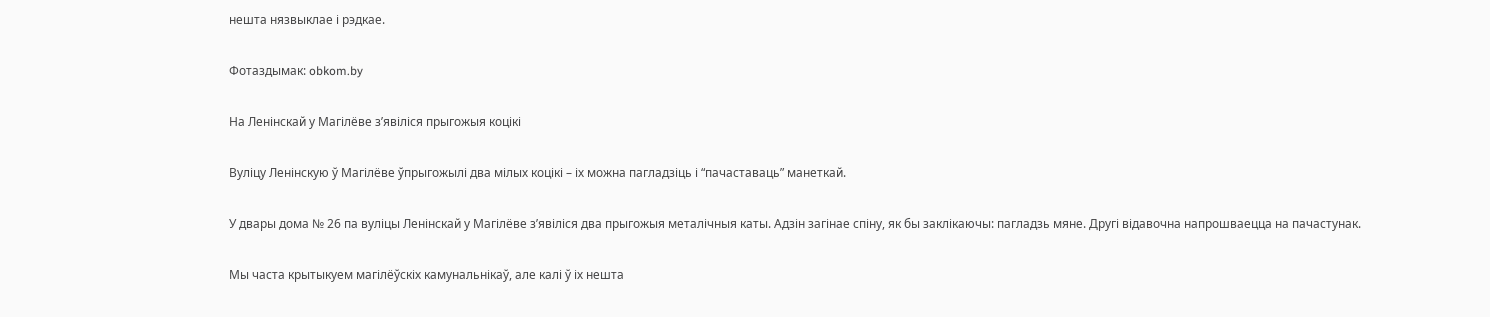нешта нязвыклае і рэдкае.

Фотаздымак: obkom.by

На Ленінскай у Магілёве з’явіліся прыгожыя коцікі

Вуліцу Ленінскую ў Магілёве ўпрыгожылі два мілых коцікі – іх можна пагладзіць і “пачаставаць” манеткай.

У двары дома № 26 па вуліцы Ленінскай у Магілёве з’явіліся два прыгожыя металічныя каты. Адзін загінае спіну, як бы заклікаючы: пагладзь мяне. Другі відавочна напрошваецца на пачастунак.

Мы часта крытыкуем магілёўскіх камунальнікаў, але калі ў іх нешта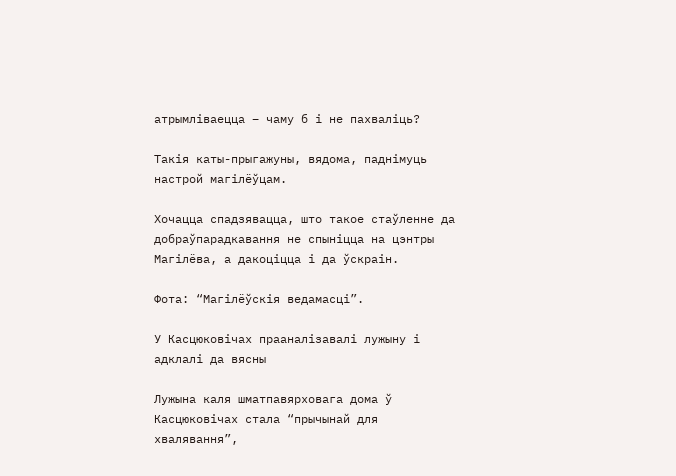атрымліваецца – чаму б і не пахваліць?

Такія каты-прыгажуны, вядома, паднімуць настрой магілёўцам.

Хочацца спадзявацца, што такое стаўленне да добраўпарадкавання не спыніцца на цэнтры Магілёва, а дакоціцца і да ўскраін.

Фота: “Магілёўскія ведамасці”.

У Касцюковічах прааналізавалі лужыну і адклалі да вясны

Лужына каля шматпавярховага дома ў Касцюковічах стала “прычынай для хвалявання”,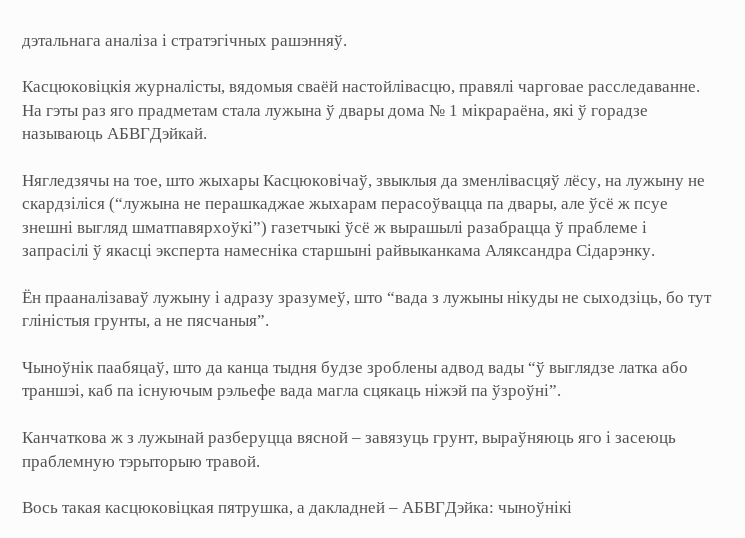дэтальнага аналіза і стратэгічных рашэнняў.

Касцюковіцкія журналісты, вядомыя сваёй настойлівасцю, правялі чарговае расследаванне. На гэты раз яго прадметам стала лужына ў двары дома № 1 мікрараёна, які ў горадзе называюць АБВГДэйкай.

Нягледзячы на тое, што жыхары Касцюковічаў, звыклыя да зменлівасцяў лёсу, на лужыну не скардзіліся (“лужына не перашкаджае жыхарам перасоўвацца па двары, але ўсё ж псуе знешні выгляд шматпавярхоўкі”) газетчыкі ўсё ж вырашылі разабрацца ў праблеме і запрасілі ў якасці эксперта намесніка старшыні райвыканкама Аляксандра Сідарэнку.

Ён прааналізаваў лужыну і адразу зразумеў, што “вада з лужыны нікуды не сыходзіць, бо тут гліністыя грунты, а не пясчаныя”.

Чыноўнік паабяцаў, што да канца тыдня будзе зроблены адвод вады “ў выглядзе латка або траншэі, каб па існуючым рэльефе вада магла сцякаць ніжэй па ўзроўні”.

Канчаткова ж з лужынай разберуцца вясной – завязуць грунт, выраўняюць яго і засеюць праблемную тэрыторыю травой.

Вось такая касцюковіцкая пятрушка, а дакладней – АБВГДэйка: чыноўнікі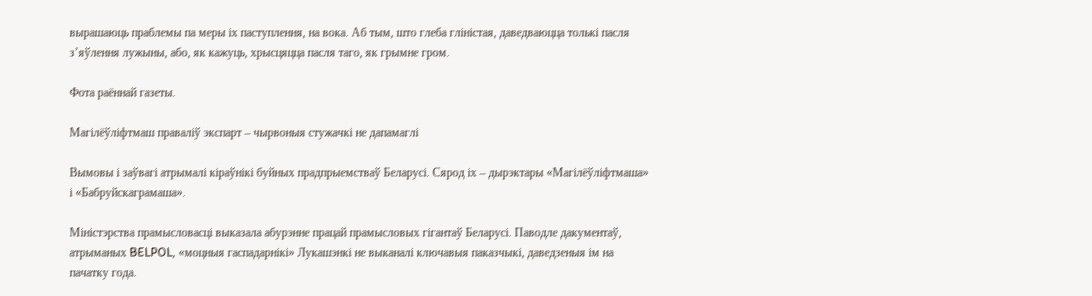вырашаюць праблемы па меры іх паступлення, на вока. Аб тым, што глеба гліністая, даведваюцца толькі пасля з’яўлення лужыны, або, як кажуць, хрысцяцца пасля таго, як грымне гром.

Фота раённай газеты.

Магілёўліфтмаш праваліў экспарт – чырвоныя стужачкі не дапамаглі

Вымовы і заўвагі атрымалі кіраўнікі буйных прадпрыемстваў Беларусі. Сярод іх – дырэктары «Магілёўліфтмаша» і «Бабруйскаграмаша».

Міністэрства прамысловасці выказала абурэнне працай прамысловых гігантаў Беларусі. Паводле дакументаў, атрыманых BELPOL, «моцныя гаспадарнікі» Лукашэнкі не выканалі ключавыя паказчыкі, даведзеныя ім на пачатку года.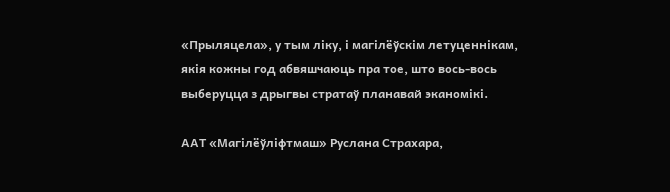«Прыляцела», у тым ліку, і магілёўскім летуценнікам, якія кожны год абвяшчаюць пра тое, што вось-вось выберуцца з дрыгвы стратаў планавай эканомікі.

ААТ «Магілёўліфтмаш» Руслана Страхара,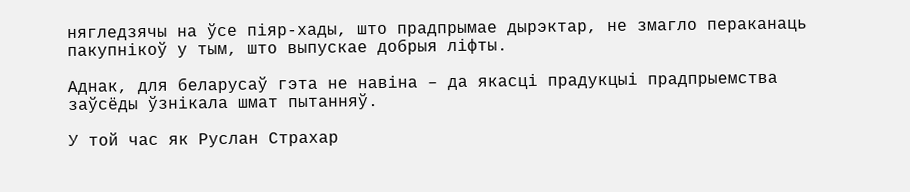нягледзячы на ўсе піяр-хады, што прадпрымае дырэктар, не змагло пераканаць пакупнікоў у тым, што выпускае добрыя ліфты.

Аднак, для беларусаў гэта не навіна – да якасці прадукцыі прадпрыемства заўсёды ўзнікала шмат пытанняў.

У той час як Руслан Страхар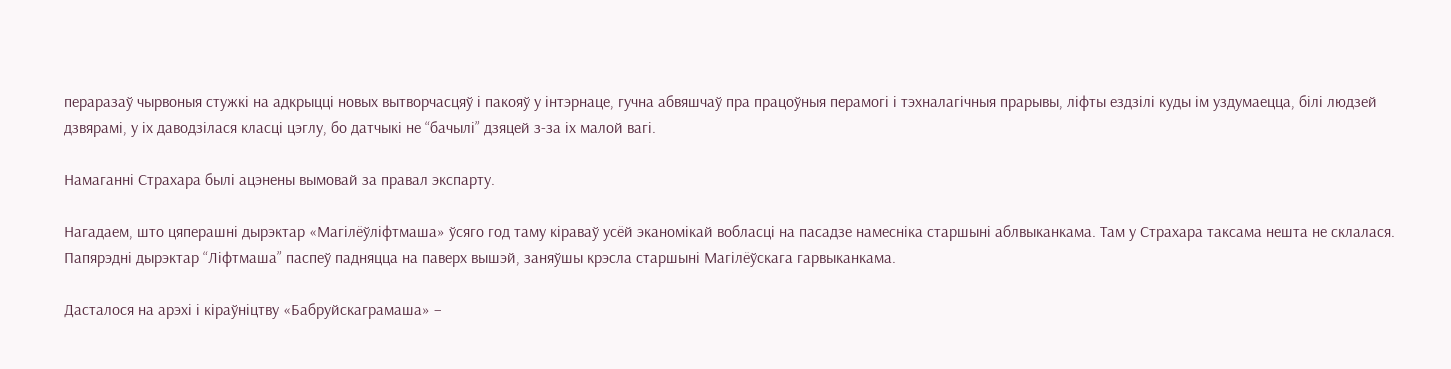пераразаў чырвоныя стужкі на адкрыцці новых вытворчасцяў і пакояў у інтэрнаце, гучна абвяшчаў пра працоўныя перамогі і тэхналагічныя прарывы, ліфты ездзілі куды ім уздумаецца, білі людзей дзвярамі, у іх даводзілася класці цэглу, бо датчыкі не “бачылі” дзяцей з-за іх малой вагі.

Намаганні Страхара былі ацэнены вымовай за правал экспарту.

Нагадаем, што цяперашні дырэктар «Магілёўліфтмаша» ўсяго год таму кіраваў усёй эканомікай вобласці на пасадзе намесніка старшыні аблвыканкама. Там у Страхара таксама нешта не склалася. Папярэдні дырэктар “Ліфтмаша” паспеў падняцца на паверх вышэй, заняўшы крэсла старшыні Магілёўскага гарвыканкама.

Дасталося на арэхі і кіраўніцтву «Бабруйскаграмаша» –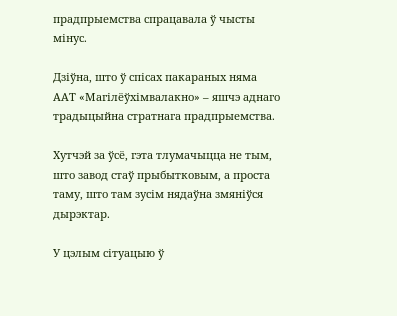прадпрыемства спрацавала ў чысты мінус.

Дзіўна, што ў спісах пакараных няма ААТ «Магілёўхімвалакно» – яшчэ аднаго традыцыйна стратнага прадпрыемства.

Хутчэй за ўсё, гэта тлумачыцца не тым, што завод стаў прыбытковым, а проста таму, што там зусім нядаўна змяніўся дырэктар.

У цэлым сітуацыю ў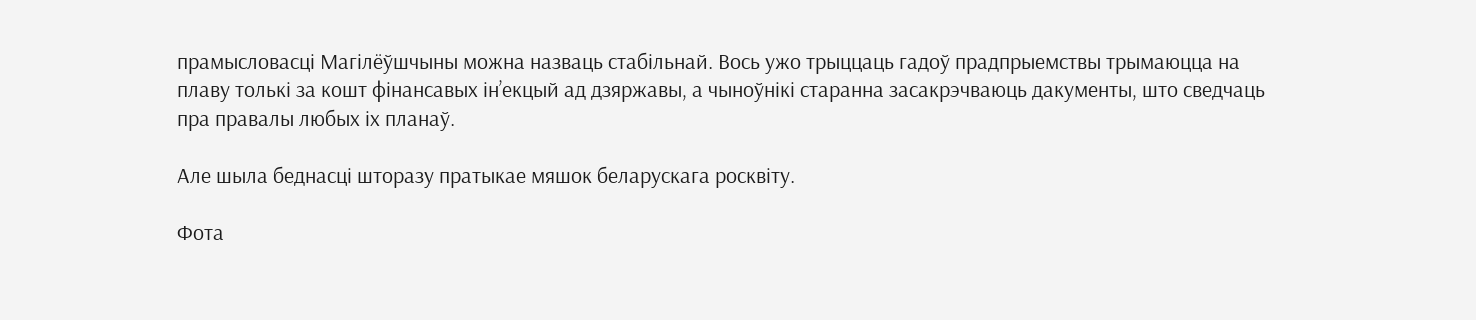прамысловасці Магілёўшчыны можна назваць стабільнай. Вось ужо трыццаць гадоў прадпрыемствы трымаюцца на плаву толькі за кошт фінансавых ін’екцый ад дзяржавы, а чыноўнікі старанна засакрэчваюць дакументы, што сведчаць пра правалы любых іх планаў.

Але шыла беднасці шторазу пратыкае мяшок беларускага росквіту.

Фота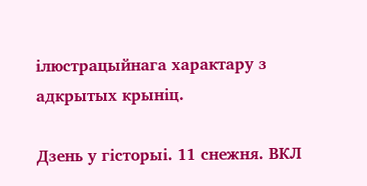ілюстрацыйнага характару з адкрытых крыніц.

Дзень у гісторыі. 11 снежня. ВКЛ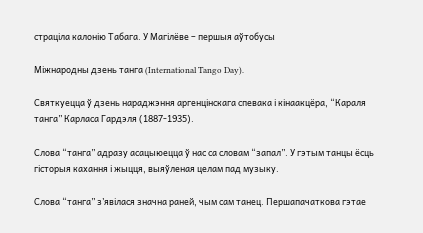страціла калонію Табага. У Магілёве – першыя аўтобусы

Міжнародны дзень танга (International Tango Day).

Святкуецца ў дзень нараджэння аргенцінскага спевака і кінаакцёра, “Караля танга” Карласа Гардэля (1887-1935).

Слова “танга” адразу асацыюецца ў нас са словам “запал”. У гэтым танцы ёсць гісторыя кахання і жыцця, выяўленая целам пад музыку.

Слова “танга” з’явілася значна раней, чым сам танец. Першапачаткова гэтае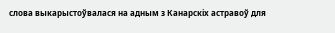слова выкарыстоўвалася на адным з Канарскіх астравоў для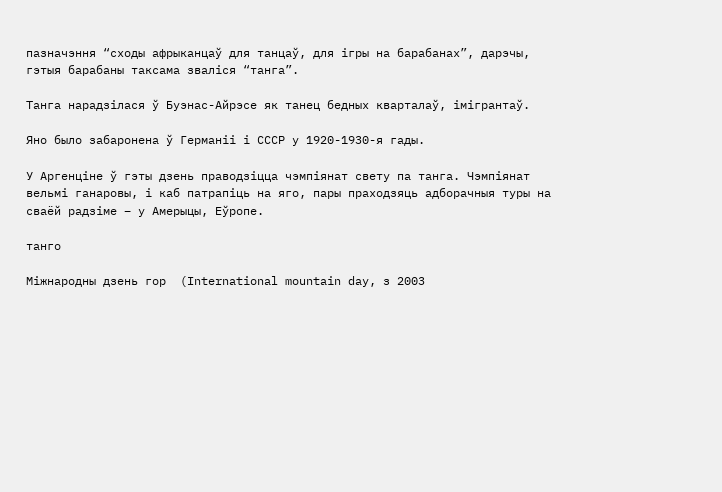пазначэння “сходы афрыканцаў для танцаў, для ігры на барабанах”, дарэчы, гэтыя барабаны таксама зваліся “танга”.

Танга нарадзілася ў Буэнас-Айрэсе як танец бедных кварталаў, імігрантаў.

Яно было забаронена ў Германіі і СССР у 1920-1930-я гады.

У Аргенціне ў гэты дзень праводзіцца чэмпіянат свету па танга. Чэмпіянат вельмі ганаровы, і каб патрапіць на яго, пары праходзяць адборачныя туры на сваёй радзіме – у Амерыцы, Еўропе.

танго

Міжнародны дзень гор  (International mountain day, з 2003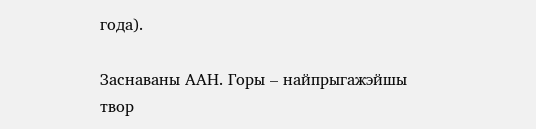года).

Заснаваны ААН. Горы – найпрыгажэйшы твор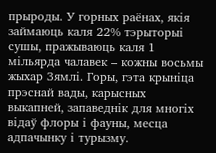прыроды. У горных раёнах, якія займаюць каля 22% тэрыторыі сушы, пражываюць каля 1 мільярда чалавек – кожны восьмы жыхар Зямлі. Горы, гэта крыніца прэснай вады, карысных выкапней, запаведнік для многіх відаў флоры і фауны, месца адпачынку і турызму.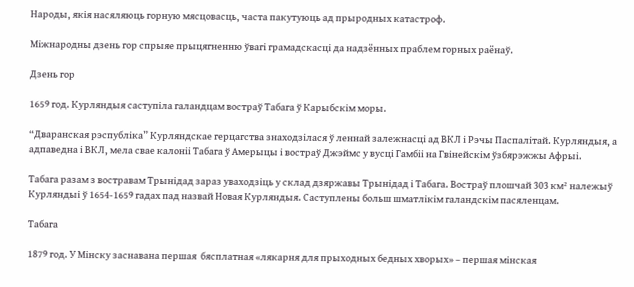Народы, якія насяляюць горную мясцовасць, часта пакутуюць ад прыродных катастроф.

Міжнародны дзень гор спрыяе прыцягненню ўвагі грамадскасці да надзённых праблем горных раёнаў.

Дзень гор

1659 год. Курляндыя саступіла галандцам востраў Табага ў Карыбскім моры.

“Дваранская рэспубліка” Курляндскае герцагства знаходзілася ў леннай залежнасці ад ВКЛ і Рэчы Паспалітай. Курляндыя, а адпаведна і ВКЛ, мела свае калоніі Табага ў Амерыцы і востраў Джэймс у вусці Гамбіі на Гвінейскім ўзбярэжжы Афрыі.

Табага разам з востравам Трынідад зараз уваходзіць у склад дзяржавы Трынідад і Табага. Востраў плошчай 303 км² належыў Курляндыі ў 1654-1659 гадах пад назвай Новая Курляндыя. Саступлены больш шматлікім галандскім пасяленцам.

Табага

1879 год. У Мінску заснавана першая  бясплатная «лякарня для прыходных бедных хворых» – першая мінская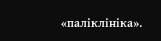«паліклініка».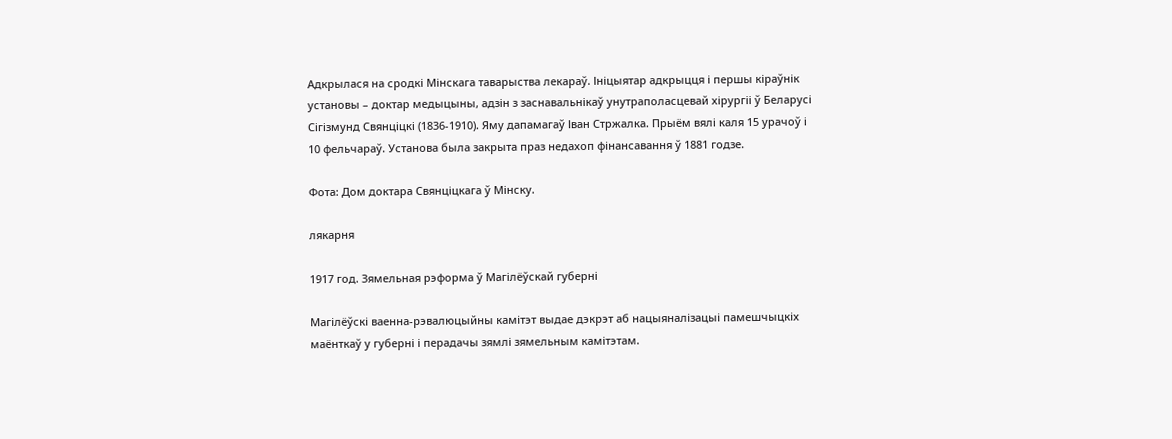Адкрылася на сродкі Мінскага таварыства лекараў. Ініцыятар адкрыцця і першы кіраўнік установы – доктар медыцыны, адзін з заснавальнікаў унутраполасцевай хірургіі ў Беларусі Сігізмунд Свянціцкі (1836-1910). Яму дапамагаў Іван Стржалка. Прыём вялі каля 15 урачоў і 10 фельчараў. Установа была закрыта праз недахоп фінансавання ў 1881 годзе.

Фота: Дом доктара Свянціцкага ў Мінску.

лякарня

1917 год. Зямельная рэформа ў Магілёўскай губерні

Магілёўскі ваенна-рэвалюцыйны камітэт выдае дэкрэт аб нацыяналізацыі памешчыцкіх маёнткаў у губерні і перадачы зямлі зямельным камітэтам.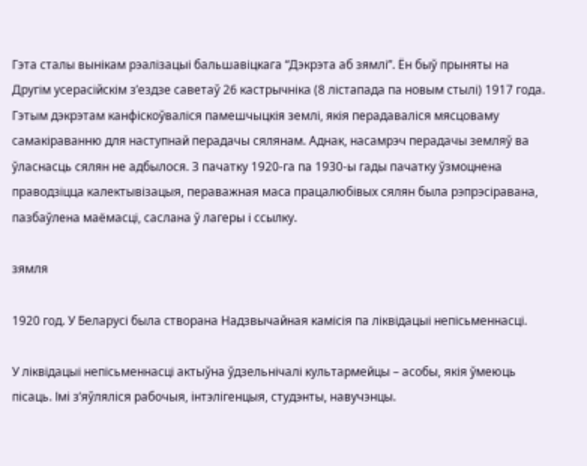Гэта сталы вынікам рэалізацыі бальшавіцкага “Дэкрэта аб зямлі”. Ён быў прыняты на Другім усерасійскім з’ездзе саветаў 26 кастрычніка (8 лістапада па новым стылі) 1917 года. Гэтым дэкрэтам канфіскоўваліся памешчыцкія землі, якія перадаваліся мясцоваму самакіраванню для наступнай перадачы сялянам. Аднак, насамрэч перадачы земляў ва ўласнасць сялян не адбылося. З пачатку 1920-га па 1930-ы гады пачатку ўзмоцнена праводзіцца калектывізацыя, пераважная маса працалюбівых сялян была рэпрэсіравана, пазбаўлена маёмасці, саслана ў лагеры і ссылку.

зямля

1920 год. У Беларусі была створана Надзвычайная камісія па ліквідацыі непісьменнасці.

У ліквідацыі непісьменнасці актыўна ўдзельнічалі культармейцы – асобы, якія ўмеюць пісаць. Імі з’яўляліся рабочыя, інтэлігенцыя, студэнты, навучэнцы.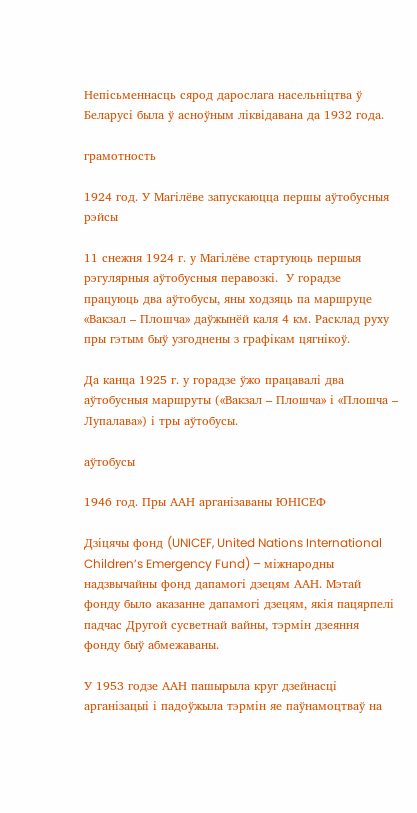Непісьменнасць сярод дарослага насельніцтва ў Беларусі была ў асноўным ліквідавана да 1932 года.

грамотность

1924 год. У Магілёве запускаюцца першы аўтобусныя рэйсы

11 снежня 1924 г. у Магілёве стартуюць першыя рэгулярныя аўтобусныя перавозкі.  У горадзе працуюць два аўтобусы, яны ходзяць па маршруце «Вакзал – Плошча» даўжынёй каля 4 км. Расклад руху пры гэтым быў узгоднены з графікам цягнікоў.

Да канца 1925 г. у горадзе ўжо працавалі два аўтобусныя маршруты («Вакзал – Плошча» і «Плошча – Лупалава») і тры аўтобусы.

аўтобусы

1946 год. Пры ААН арганізаваны ЮНІСЕФ

Дзіцячы фонд (UNICEF, United Nations International Children’s Emergency Fund) – міжнародны надзвычайны фонд дапамогі дзецям ААН. Мэтай фонду было аказанне дапамогі дзецям, якія пацярпелі падчас Другой сусветнай вайны, тэрмін дзеяння фонду быў абмежаваны.

У 1953 годзе ААН пашырыла круг дзейнасці арганізацыі і падоўжыла тэрмін яе паўнамоцтваў на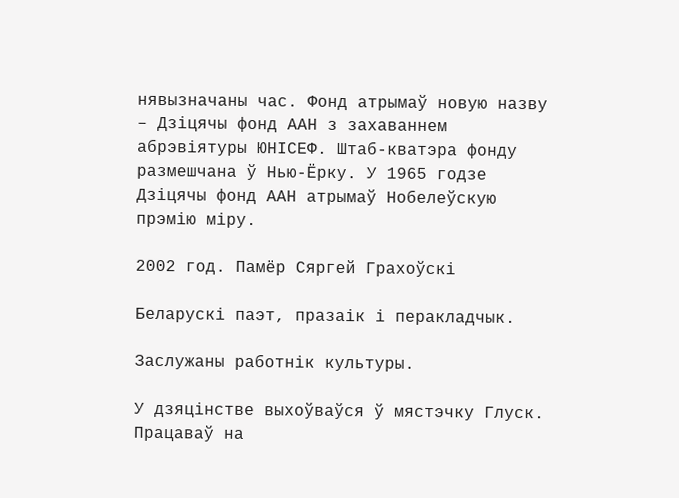нявызначаны час. Фонд атрымаў новую назву – Дзіцячы фонд ААН з захаваннем абрэвіятуры ЮНІСЕФ. Штаб-кватэра фонду размешчана ў Нью-Ёрку. У 1965 годзе Дзіцячы фонд ААН атрымаў Нобелеўскую прэмію міру.

2002 год. Памёр Сяргей Грахоўскі

Беларускі паэт, празаік і перакладчык.

Заслужаны работнік культуры.

У дзяцінстве выхоўваўся ў мястэчку Глуск. Працаваў на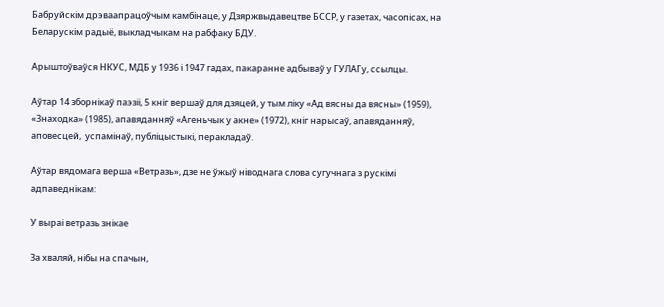Бабруйскім дрэваапрацоўчым камбінаце, у Дзяржвыдавецтве БССР, у газетах, часопісах, на Беларускім радыё, выкладчыкам на рабфаку БДУ.

Арыштоўваўся НКУС, МДБ у 1936 і 1947 гадах, пакаранне адбываў у ГУЛАГу, ссылцы.

Аўтар 14 зборнікаў паэзіі, 5 кніг вершаў для дзяцей, у тым ліку «Ад вясны да вясны» (1959), «Знаходка» (1985), апавяданняў «Агеньчык у акне» (1972), кніг нарысаў, апавяданняў, аповесцей,  успамінаў, публіцыстыкі, перакладаў.

Аўтар вядомага верша «Ветразь», дзе не ўжыў ніводнага слова сугучнага з рускімі адпаведнікам:

У выраі ветразь знікае

За хваляй, нібы на спачын,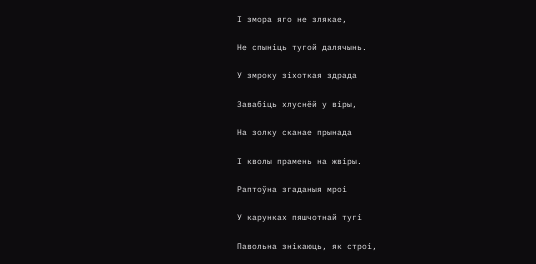І змора яго не злякае,

Не спыніць тугой далячынь.

У змроку зіхоткая здрада

Завабіць хлуснёй у віры,

На золку сканае прынада

І кволы прамень на жвіры.

Раптоўна згаданыя мроі

У карунках пяшчотнай тугі

Павольна знікаюць, як строі,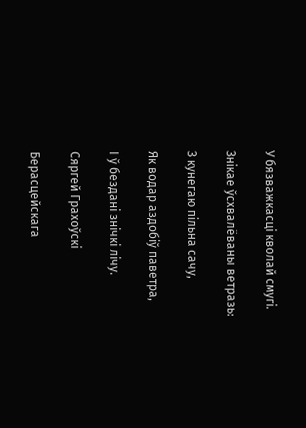У бязважкасці кволай смугі.

Знікае ўсхвалёваны ветразь:

З кунегаю пільна сачу,

Як водар аздобіў паветра,

І ў бездані знічкі лічу.

Сяргей Грахоўскі

Берасцейскага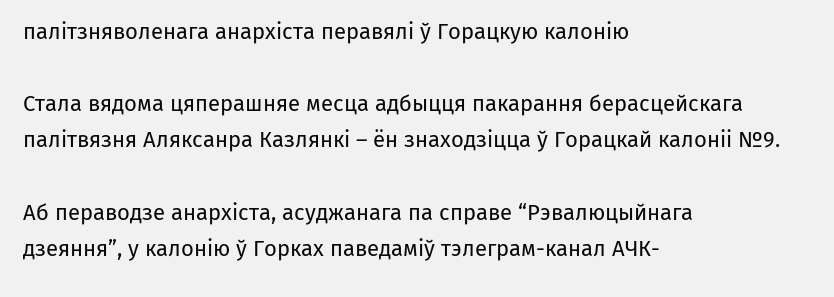палітзняволенага анархіста перавялі ў Горацкую калонію

Стала вядома цяперашняе месца адбыцця пакарання берасцейскага палітвязня Аляксанра Казлянкі – ён знаходзіцца ў Горацкай калоніі №9.

Аб пераводзе анархіста, асуджанага па справе “Рэвалюцыйнага дзеяння”, у калонію ў Горках паведаміў тэлеграм-канал АЧК-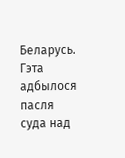Беларусь. Гэта адбылося пасля суда над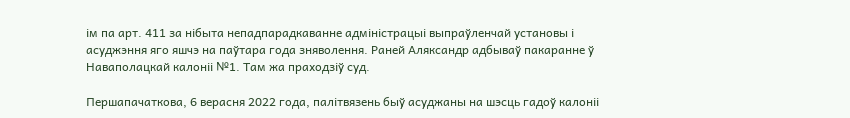ім па арт. 411 за нібыта непадпарадкаванне адміністрацыі выпраўленчай установы і асуджэння яго яшчэ на паўтара года зняволення. Раней Аляксандр адбываў пакаранне ў Наваполацкай калоніі №1. Там жа праходзіў суд.

Першапачаткова, 6 верасня 2022 года, палітвязень быў асуджаны на шэсць гадоў калоніі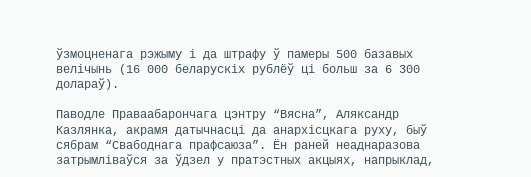ўзмоцненага рэжыму і да штрафу ў памеры 500 базавых велічынь (16 000 беларускіх рублёў ці больш за 6 300 долараў).

Паводле Праваабарончага цэнтру “Вясна”, Аляксандр Казлянка, акрамя датычнасці да анархісцкага руху, быў сябрам “Свабоднага прафсаюза”. Ён раней неаднаразова затрымліваўся за ўдзел у пратэстных акцыях, напрыклад,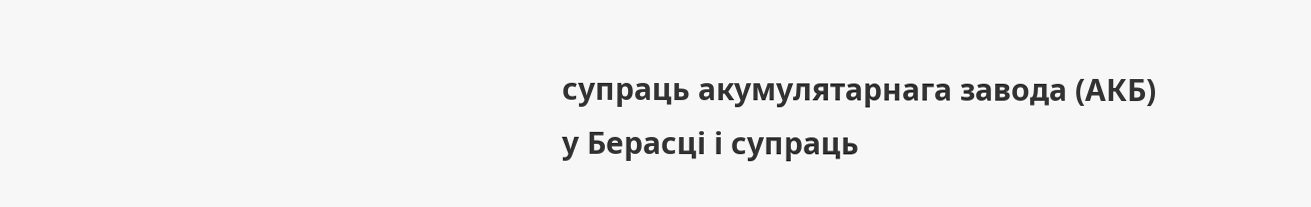супраць акумулятарнага завода (АКБ) у Берасці і супраць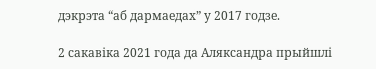дэкрэта “аб дармаедах” у 2017 годзе.

2 сакавіка 2021 года да Аляксандра прыйшлі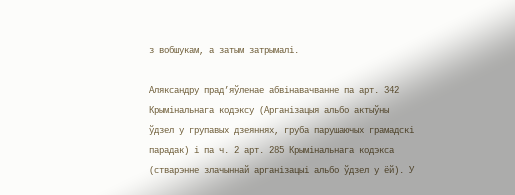з вобшукам, а затым затрымалі.

Аляксандру прад’яўленае абвінавачванне па арт. 342 Крымінальнага кодэксу (Арганізацыя альбо актыўны ўдзел у групавых дзеяннях, груба парушаючых грамадскі парадак) і па ч. 2 арт. 285 Крымінальнага кодэкса (стварэнне злачыннай арганізацыі альбо ўдзел у ёй). У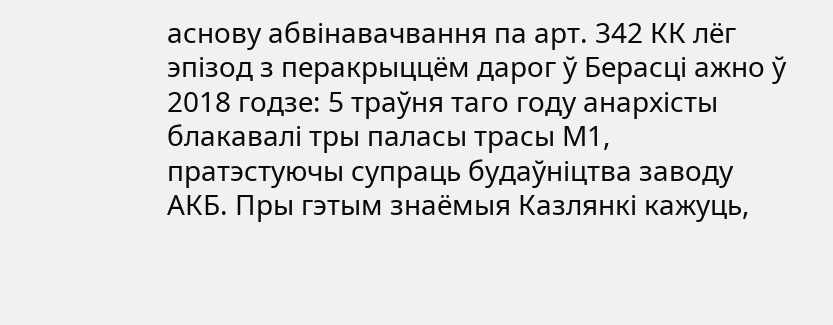аснову абвінавачвання па арт. 342 КК лёг эпізод з перакрыццём дарог ў Берасці ажно ў 2018 годзе: 5 траўня таго году анархісты блакавалі тры паласы трасы М1, пратэстуючы супраць будаўніцтва заводу АКБ. Пры гэтым знаёмыя Казлянкі кажуць,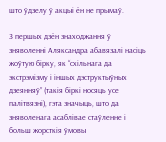што ўдзелу ў акцыі ён не прымаў.

З першых дзён знаходжання ў зняволенні Аляксандра абавязалі насіць жоўтую бірку, як “схільнага да экстрэмізму і іншых дэструктыўных дзеянняў” (такія біркі носяць усе палітвязні), гэта значыць, што да зняволенага асаблівае стаўленне і больш жорсткія ўмовы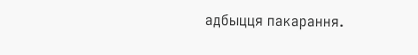адбыцця пакарання.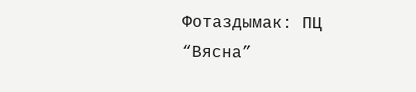Фотаздымак: ПЦ “Вясна”